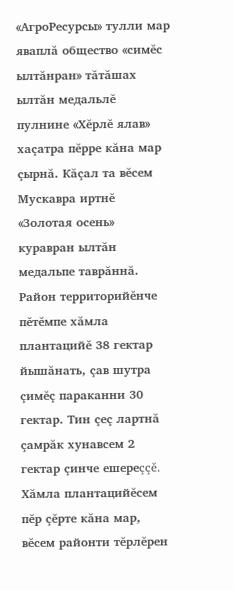«АгроРесурсы» тулли мар яваплă общество «симĕс ылтăнран» тăтăшах ылтăн медальлĕ пулнине «Хĕрлĕ ялав» хаçатра пĕрре кăна мар çырнă. Кăçал та вĕсем Мускавра иртнĕ «Золотая осень» куравран ылтăн медальпе таврăннă.
Район территорийĕнче пĕтĕмпе хăмла плантацийĕ 38 гектар йышăнать, çав шутра çимĕç параканни 30 гектар. Тин çеç лартнă çамрăк хунавсем 2 гектар çинче ешереççĕ. Хăмла плантацийĕсем пĕр çĕрте кăна мар, вĕсем районти тĕрлĕрен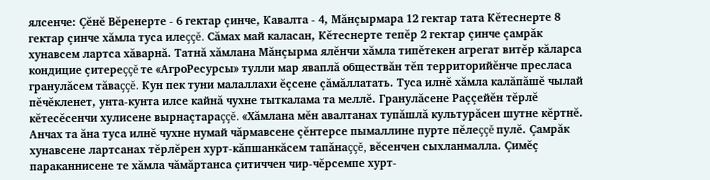ялсенче: Çĕнĕ Вĕренерте - 6 гектар çинче, Кавалта - 4, Мăнçырмара 12 гектар тата Кĕтеснерте 8 гектар çинче хăмла туса илеççĕ. Сăмах май каласан, Кĕтеснерте тепĕр 2 гектар çинче çамрăк хунавсем лартса хăварнă. Татнă хăмлана Мăнçырма ялĕнчи хăмла типĕтекен агрегат витĕр кăларса кондицие çитереççĕ те «АгроРесурсы» тулли мар яваплă обществăн тĕп территорийĕнче пресласа гранулăсем тăваççĕ. Кун пек туни малаллахи ĕçсене çăмăллатать. Туса илнĕ хăмла калăпăшĕ чылай пĕчĕкленет, унта-кунта илсе кайнă чухне тыткалама та меллĕ. Гранулăсене Раççейĕн тĕрлĕ кĕтесĕсенчи хулисене вырнаçтараççĕ. «Хăмлана мĕн авалтанах тупăшлă культурăсен шутне кĕртнĕ. Анчах та ăна туса илнĕ чухне нумай чăрмавсене çĕнтерсе пымаллине пурте пĕлеççĕ пулĕ. Çамрăк хунавсене лартсанах тĕрлĕрен хурт-кăпшанкăсем тапăнаççĕ, вĕсенчен сыхланмалла. Çимĕç параканнисене те хăмла чăмăртанса çитиччен чир-чĕрсемпе хурт-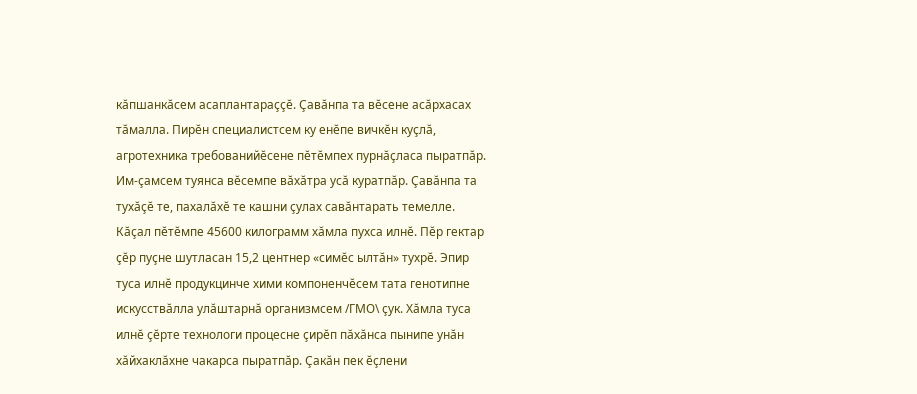кăпшанкăсем асаплантараççĕ. Çавăнпа та вĕсене асăрхасах тăмалла. Пирĕн специалистсем ку енĕпе вичкĕн куçлă, агротехника требованийĕсене пĕтĕмпех пурнăçласа пыратпăр. Им-çамсем туянса вĕсемпе вăхăтра усă куратпăр. Çавăнпа та тухăçĕ те, пахалăхĕ те кашни çулах савăнтарать темелле. Кăçал пĕтĕмпе 45600 килограмм хăмла пухса илнĕ. Пĕр гектар çĕр пуçне шутласан 15,2 центнер «симĕс ылтăн» тухрĕ. Эпир туса илнĕ продукцинче хими компоненчĕсем тата генотипне искусствăлла улăштарнă организмсем /ГМО\ çук. Хăмла туса илнĕ çĕрте технологи процесне çирĕп пăхăнса пынипе унăн хăйхаклăхне чакарса пыратпăр. Çакăн пек ĕçлени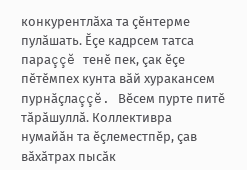конкурентлăха та çĕнтерме пулăшать. Ĕçе кадрсем татса параççĕ тенĕ пек, çак ĕçе пĕтĕмпех кунта вăй хуракансем пурнăçлаççĕ. Вĕсем пурте питĕ тăрăшуллă. Коллективра нумайăн та ĕçлеместпĕр, çав вăхăтрах пысăк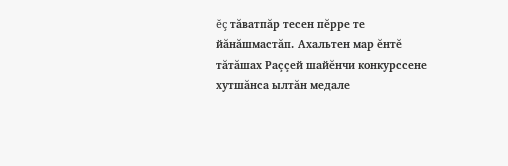ĕç тăватпăр тесен пĕрре те йăнăшмастăп. Ахальтен мар ĕнтĕ тăтăшах Раççей шайĕнчи конкурссене хутшăнса ылтăн медале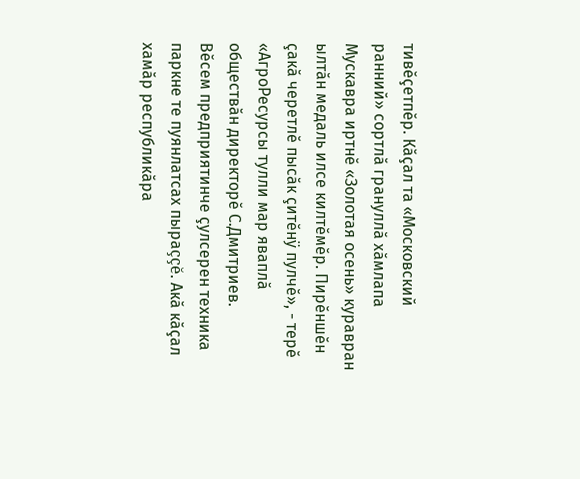тивĕçетпĕр. Кăçал та «Московский ранний» сортлă грануллă хăмлапа Мускавра иртнĕ «Золотая осень» куравран ылтăн медаль илсе килтĕмĕр. Пирĕншĕн çакă черетлĕ пысăк çитĕнÿ пулчĕ», - терĕ «АгроРесурсы тулли мар яваплă обществăн директорĕ С.Дмитриев.
Вĕсем предприятинче çулсерен техника паркне те пуянлатсах пыраççĕ. Акă кăçал хамăр республикăра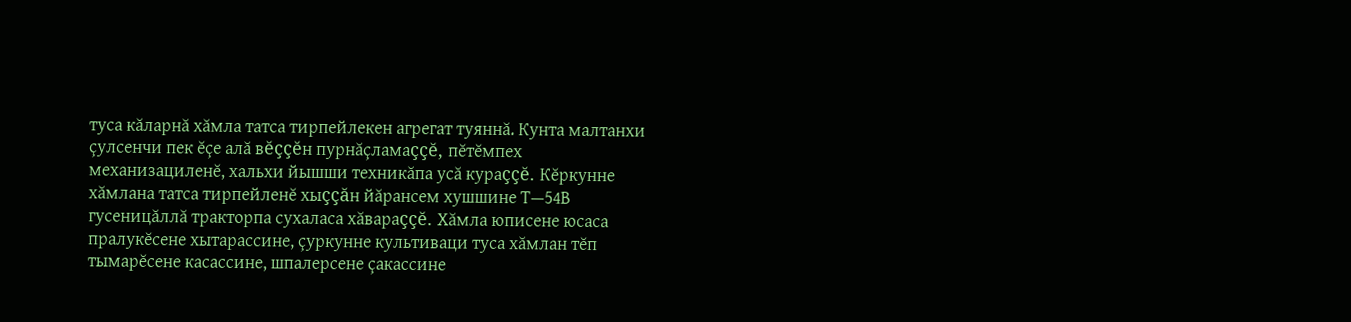туса кăларнă хăмла татса тирпейлекен агрегат туяннă. Кунта малтанхи çулсенчи пек ĕçе алă вĕççĕн пурнăçламаççĕ, пĕтĕмпех механизациленĕ, хальхи йышши техникăпа усă кураççĕ. Кĕркунне хăмлана татса тирпейленĕ хыççăн йăрансем хушшине Т—54В гусеницăллă тракторпа сухаласа хăвараççĕ. Хăмла юписене юсаса пралукĕсене хытарассине, çуркунне культиваци туса хăмлан тĕп тымарĕсене касассине, шпалерсене çакассине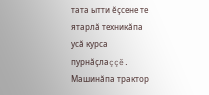тата ытти ĕçсене те ятарлă техникăпа усă курса пурнăçлаççĕ. Машинăпа трактор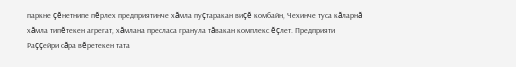паркне çĕнетнипе пĕрлех предприятинче хăмла пуçтаракан виçĕ комбайн, Чехинче туса кăларнă хăмла типĕтекен агрегат, хăмлана пресласа гранула тăвакан комплекс ĕçлет. Предприяти Раççейри сăра вĕретекен тата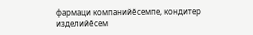фармаци компанийĕсемпе, кондитер изделийĕсем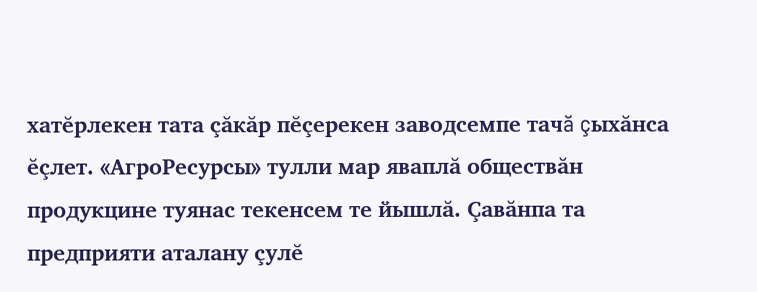хатĕрлекен тата çăкăр пĕçерекен заводсемпе тачă çыхăнса ĕçлет. «АгроРесурсы» тулли мар яваплă обществăн продукцине туянас текенсем те йышлă. Çавăнпа та предприяти аталану çулĕ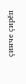çинче çирĕп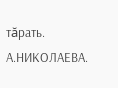тăрать.
А.НИКОЛАЕВА.